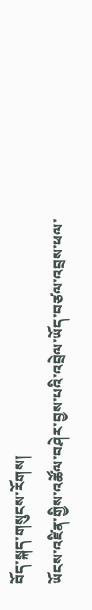བོད་སྐད་གསུངས་རོགས།
ཡོངས་འཛིན་གྱིས་འཚོལ་བཤེར་བྱས་པའི་འབྲེལ་ཡོད་བཙལ་འབྲས་ཕལ་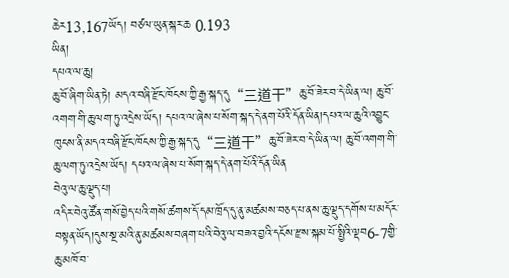ཆེར13,167ཡོད། བཙལ་ཡུན་སྐར་ཆ 0.193
ཡིན།
དཔའ་ལ་ཆུ།
ཆུ་བོ་ཞིག་ཡིན་ཏེ། མདའ་བཞི་རྫོང་ཁོངས་ཀྱི་རྒྱ་སྐད་དུ“三道干”ཆུ་བོ་ཟེར་བ་དེ་ཡིན་ལ། ཆུ་བོ་འགག་གི་ཆུ་ལག་ཏུ་འདྲེས་ཡོད། དཔའ་ལ་ཞེས་པ་སོག་སྐད་དེ་ནག་པོའི་དོན་ཡིན།དཔའ་ལ་ཆུའི་འབྱུང་ཁུངས་ནི་མདའ་བཞི་རྫོང་ཁོངས་ཀྱི་རྒྱ་སྐད་དུ“三道干”ཆུ་བོ་ཟེར་བ་དེ་ཡིན་ལ། ཆུ་བོ་འགག་གི་ཆུ་ལག་ཏུ་འདྲེས་ཡོད། དཔའ་ལ་ཞེས་པ་སོག་སྐད་དེ་ནག་པོའི་དོན་ཡིན
བེའུ་ལ་ཆུ་ལྡུད་པ།
འདིར་བེའུ་ཚོན་གསོ་བྱེད་པའི་གསོ་ཚགས་དོ་དམ་ཁྲོད་དུ་ནུ་མཚམས་བཅད་པ་ནས་ཆུ་ལྡུད་དགོས་པ་མདོར་བསྟན་ཡོད།དུས་སྔ་མའི་ནུ་མཚམས་བཞག་པའི་བེའུ་ལ་བཟའ་བྱའི་དངོས་རྫས་སྐམ་པོ་སྤྱིའི་ལྡབ6-7གྱི་ཆུ་མཁོ་བ་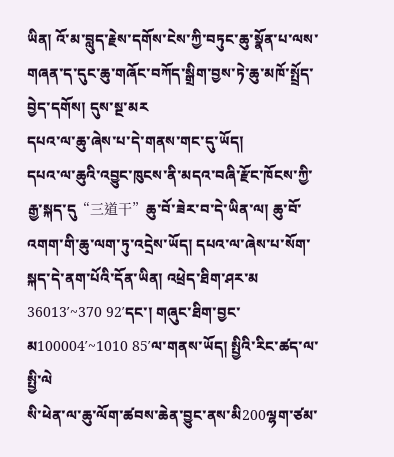ཡིན། འོ་མ་བླུད་རྗེས་དགོས་ངེས་ཀྱི་བཏུང་ཆུ་སྣོན་པ་ལས་གཞན་ད་དུང་ཆུ་གཞོང་བཀོད་སྒྲིག་བྱས་ཏེ་ཆུ་མཁོ་སྤྲོད་བྱེད་དགོས། དུས་སྔ་མར
དཔའ་ལ་ཆུ་ཞེས་པ་དེ་གནས་གང་དུ་ཡོད།
དཔའ་ལ་ཆུའི་འབྱུང་ཁུངས་ནི་མདའ་བཞི་རྫོང་ཁོངས་ཀྱི་རྒྱ་སྐད་དུ“三道干”ཆུ་བོ་ཟེར་བ་དེ་ཡིན་ལ། ཆུ་བོ་འགག་གི་ཆུ་ལག་ཏུ་འདྲེས་ཡོད། དཔའ་ལ་ཞེས་པ་སོག་སྐད་དེ་ནག་པོའི་དོན་ཡིན། འཕྲེད་ཐིག་ཤར་མ 36013′~370 92′དང་། གཞུང་ཐིག་བྱང་མ100004′~1010 85′ལ་གནས་ཡོད། སྤྱིའི་རིང་ཚད་ལ་སྤྱི་ལེ
སི་ཕེན་ལ་ཆུ་ལོག་ཚབས་ཆེན་བྱུང་ནས་མི200ལྷག་ཙམ་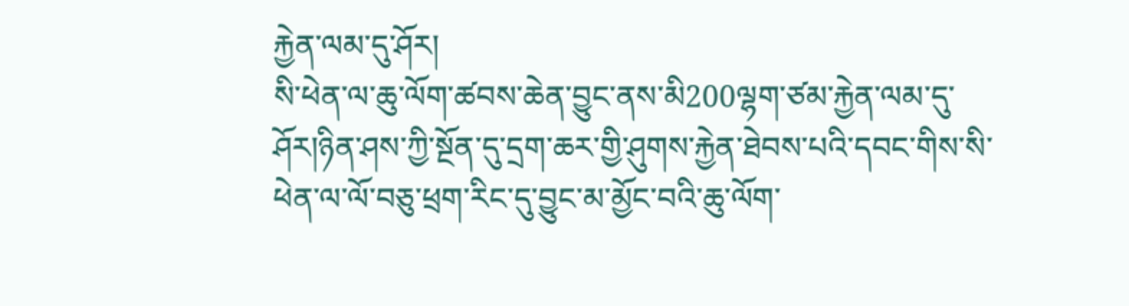རྐྱེན་ལམ་དུ་ཤོར།
སི་ཕེན་ལ་ཆུ་ལོག་ཚབས་ཆེན་བྱུང་ནས་མི200ལྷག་ཙམ་རྐྱེན་ལམ་དུ་ཤོར།ཉིན་ཤས་ཀྱི་སྔོན་དུ་དྲག་ཆར་གྱི་ཤུགས་རྐྱེན་ཐེབས་པའི་དབང་གིས་སི་ཕེན་ལ་ལོ་བཅུ་ཕྲག་རིང་དུ་བྱུང་མ་མྱོང་བའི་ཆུ་ལོག་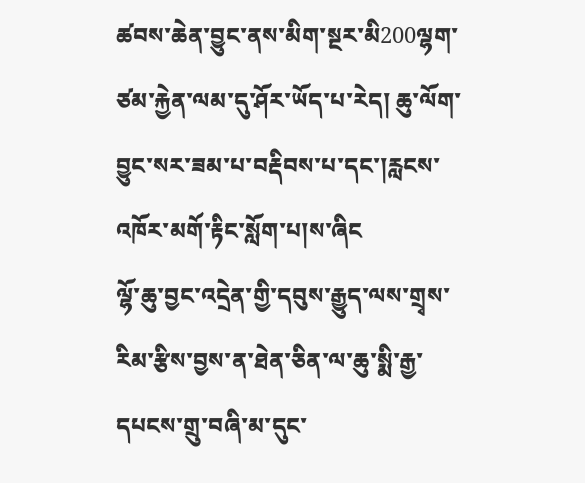ཚབས་ཆེན་བྱུང་ནས་མིག་སྔར་མི200ལྷག་ཙམ་རྐྱེན་ལམ་དུ་ཤོར་ཡོད་པ་རེད། ཆུ་ལོག་བྱུང་སར་ཟམ་པ་བརྡིབས་པ་དང་།རླངས་འཁོར་མགོ་རྟིང་སློག་པ།ས་ཞིང
ལྷོ་ཆུ་བྱང་འདྲེན་གྱི་དབུས་རྒྱུད་ལས་གྲྭས་རིམ་རྩིས་བྱས་ན་ཐེན་ཅིན་ལ་ཆུ་སྨི་རྒྱ་དཔངས་གྲུ་བཞི་མ་དུང་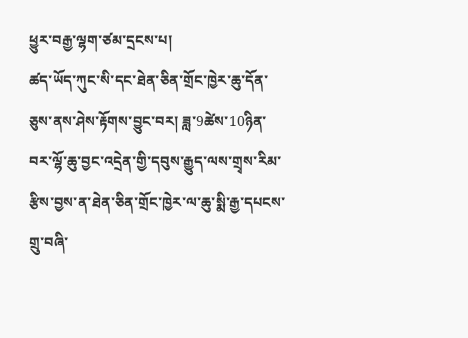ཕྱུར་བརྒྱ་ལྷག་ཙམ་དྲངས་པ།
ཚད་ཡོད་ཀུང་སི་དང་ཐེན་ཅིན་གྲོང་ཁྱེར་ཆུ་དོན་ཅུས་ནས་ཤེས་རྟོགས་བྱུང་བར། ཟླ་9ཚེས་10ཉིན་བར་ལྷོ་ཆུ་བྱང་འདྲེན་གྱི་དབུས་རྒྱུད་ལས་གྲྭས་རིམ་རྩིས་བྱས་ན་ཐེན་ཅིན་གྲོང་ཁྱེར་ལ་ཆུ་སྨི་རྒྱ་དཔངས་གྲུ་བཞི་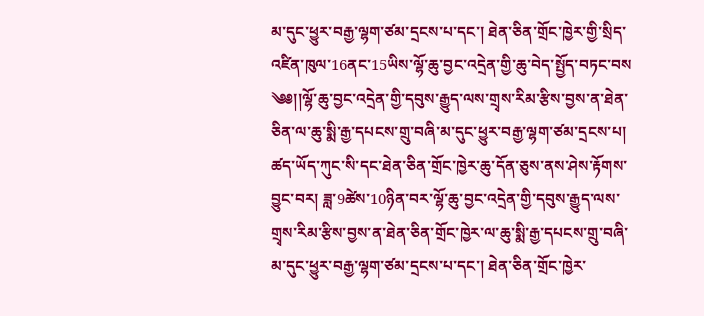མ་དུང་ཕྱུར་བརྒྱ་ལྷག་ཙམ་དྲངས་པ་དང་། ཐེན་ཅིན་གྲོང་ཁྱེར་གྱི་སྲིད་འཛིན་ཁུལ་16ནང་15ཡིས་ལྷོ་ཆུ་བྱང་འདྲེན་གྱི་ཆུ་བེད་སྤྱོད་བཏང་བས
༄༅།།ལྷོ་ཆུ་བྱང་འདྲེན་གྱི་དབུས་རྒྱུད་ལས་གྲྭས་རིམ་རྩིས་བྱས་ན་ཐེན་ཅིན་ལ་ཆུ་སྨི་རྒྱ་དཔངས་གྲུ་བཞི་མ་དུང་ཕྱུར་བརྒྱ་ལྷག་ཙམ་དྲངས་པ།
ཚད་ཡོད་ཀུང་སི་དང་ཐེན་ཅིན་གྲོང་ཁྱེར་ཆུ་དོན་ཅུས་ནས་ཤེས་རྟོགས་བྱུང་བར། ཟླ་9ཚེས་10ཉིན་བར་ལྷོ་ཆུ་བྱང་འདྲེན་གྱི་དབུས་རྒྱུད་ལས་གྲྭས་རིམ་རྩིས་བྱས་ན་ཐེན་ཅིན་གྲོང་ཁྱེར་ལ་ཆུ་སྨི་རྒྱ་དཔངས་གྲུ་བཞི་མ་དུང་ཕྱུར་བརྒྱ་ལྷག་ཙམ་དྲངས་པ་དང་། ཐེན་ཅིན་གྲོང་ཁྱེར་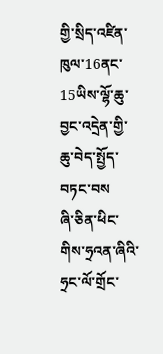གྱི་སྲིད་འཛིན་ཁུལ་16ནང་15ཡིས་ལྷོ་ཆུ་བྱང་འདྲེན་གྱི་ཆུ་བེད་སྤྱོད་བཏང་བས
ཞི་ཅིན་ཕིང་གིས་ཧྲའན་ཞིའི་ཧྲང་ལོ་གྲོང་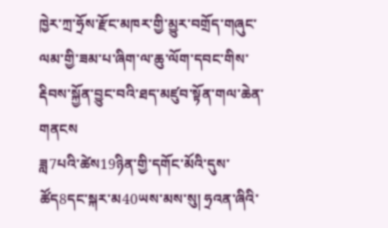ཁྱེར་ཀྲ་ཧྲོས་རྫོང་མཁར་གྱི་མྱུར་བགྲོད་གཞུང་ལམ་གྱི་ཟམ་པ་ཞིག་ལ་ཆུ་ལོག་དབང་གིས་རྡིབས་སྐྱོན་བྱུང་བའི་ཐད་མཛུབ་སྟོན་གལ་ཆེན་གནངས
ཟླ7པའི་ཚེས19ཉིན་གྱི་དགོང་མོའི་དུས་ཚོད8དང་སྐར་མ40ཡས་མས་སུ། ཧྲའན་ཞིའི་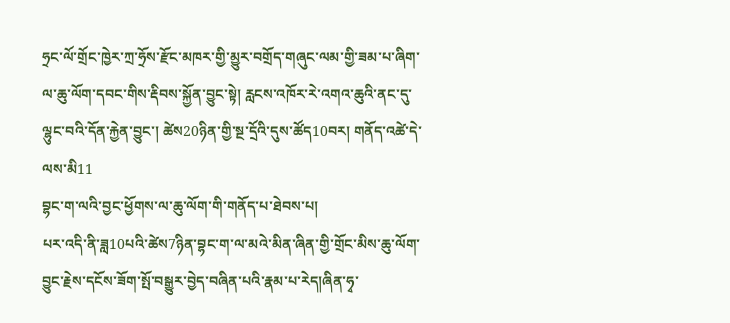ཧྲང་ལོ་གྲོང་ཁྱེར་ཀྲ་ཧྲོས་རྫོང་མཁར་གྱི་མྱུར་བགྲོད་གཞུང་ལམ་གྱི་ཟམ་པ་ཞིག་ལ་ཆུ་ལོག་དབང་གིས་རྡིབས་སྐྱོན་བྱུང་སྟེ། རླངས་འཁོར་རེ་འགའ་ཆུའི་ནང་དུ་ལྷུང་བའི་དོན་རྐྱེན་བྱུང་། ཚེས20ཉིན་གྱི་སྔ་དྲོའི་དུས་ཚོད10བར། གནོད་འཚེ་དེ་ལས་མི11
བྷང་ག་ལའི་བྱང་ཕྱོགས་ལ་ཆུ་ལོག་གི་གནོད་པ་ཐེབས་པ།
པར་འདི་ནི་ཟླ10པའི་ཚེས7ཉིན་བྷང་ག་ལ་མའེ་མིན་ཞིན་གྱི་གྲོང་མིས་ཆུ་ལོག་བྱུང་རྗེས་དངོས་ཟོག་སྤོ་བསྒྱུར་བྱེད་བཞིན་པའི་རྣམ་པ་རེད།ཞིན་ཧྭ་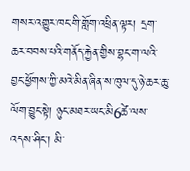གསར་འགྱུར་ཁང་གི་གློག་འཕྲིན་ལྟར། དྲག་ཆར་བབས་པའི་གནོད་རྐྱེན་གྱིས་བྷང་ག་ལའི་བྱང་ཕྱོགས་ཀྱི་མའེ་མིན་ཞིན་ས་ཁུལ་དུ་ཉེ་ཆར་ཆུ་ལོག་བྱུང་སྟེ། ཉུང་མཐར་ཡང་མི6ཚེ་ལས་འདས་ཤིང་། མི་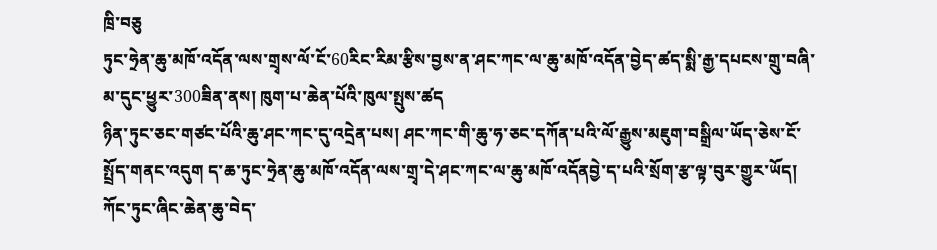ཁྲི་བཅུ
ཏུང་ཧྲེན་ཆུ་མཁོ་འདོན་ལས་གྲྭས་ལོ་ངོ་60རིང་རིམ་རྩིས་བྱས་ན་ཤང་ཀང་ལ་ཆུ་མཁོ་འདོན་བྱེད་ཚད་སྨི་རྒྱ་དཔངས་གྲུ་བཞི་མ་དུང་ཕྱུར་300ཟིན་ནས། ཁུག་པ་ཆེན་པོའི་ཁུལ་སྤུས་ཚད
ཉིན་ཏུང་ཅང་གཙང་པོའི་ཆུ་ཤང་ཀང་དུ་འདྲེན་པས། ཤང་ཀང་གི་ཆུ་ཧ་ཅང་དཀོན་པའི་ལོ་རྒྱུས་མཇུག་བསྒྲིལ་ཡོད་ཅེས་ངོ་སྤྲོད་གནང་འདུག ད་ཆ་ཏུང་ཧྲེན་ཆུ་མཁོ་འདོན་ལས་གྲྭ་དེ་ཤང་ཀང་ལ་ཆུ་མཁོ་འདོནབྱེ་ད་པའི་སྲོག་རྩ་ལྟ་བུར་གྱུར་ཡོད། ཀོང་ཏུང་ཞིང་ཆེན་ཆུ་བེད་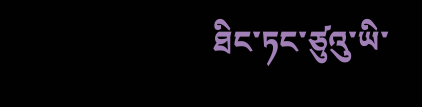ཐིང་ཏང་ཙུའུ་ཡི་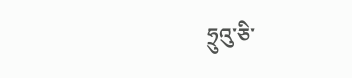ཧྲུའུ་ཅི་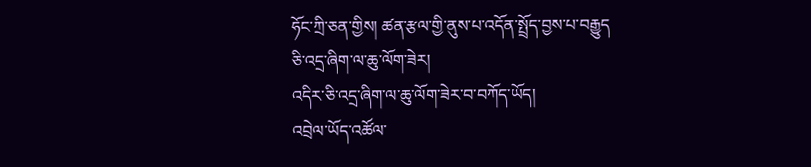ཧོང་ཀྲི་ཅན་གྱིས། ཚན་རྩལ་གྱི་ནུས་པ་འདོན་སྤྲོད་བྱས་པ་བརྒྱུད
ཅི་འདྲ་ཞིག་ལ་ཆུ་ལོག་ཟེར།
འདིར་ཅི་འདྲ་ཞིག་ལ་ཆུ་ལོག་ཟེར་བ་བཀོད་ཡོད།
འབྲེལ་ཡོད་འཚོལ་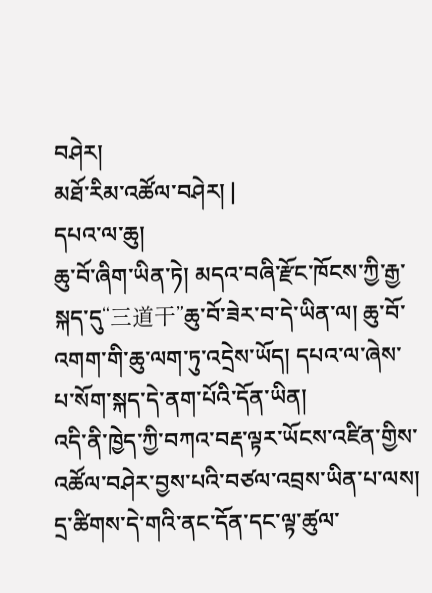བཤེར།
མཐོ་རིམ་འཚོལ་བཤེར། |
དཔའ་ལ་ཆུ།
ཆུ་བོ་ཞིག་ཡིན་ཏེ། མདའ་བཞི་རྫོང་ཁོངས་ཀྱི་རྒྱ་སྐད་དུ“三道干”ཆུ་བོ་ཟེར་བ་དེ་ཡིན་ལ། ཆུ་བོ་འགག་གི་ཆུ་ལག་ཏུ་འདྲེས་ཡོད། དཔའ་ལ་ཞེས་པ་སོག་སྐད་དེ་ནག་པོའི་དོན་ཡིན།
འདི་ནི་ཁྱེད་ཀྱི་བཀའ་བརྡ་ལྟར་ཡོངས་འཛིན་གྱིས་འཚོལ་བཤེར་བྱས་པའི་བཙལ་འབྲས་ཡིན་པ་ལས། དྲ་ཚིགས་དེ་གའི་ནང་དོན་དང་ལྟ་ཚུལ་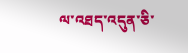ལ་འཐད་འདུན་ཅི་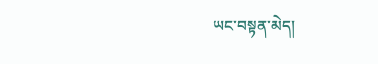ཡང་བསྟན་མེད།